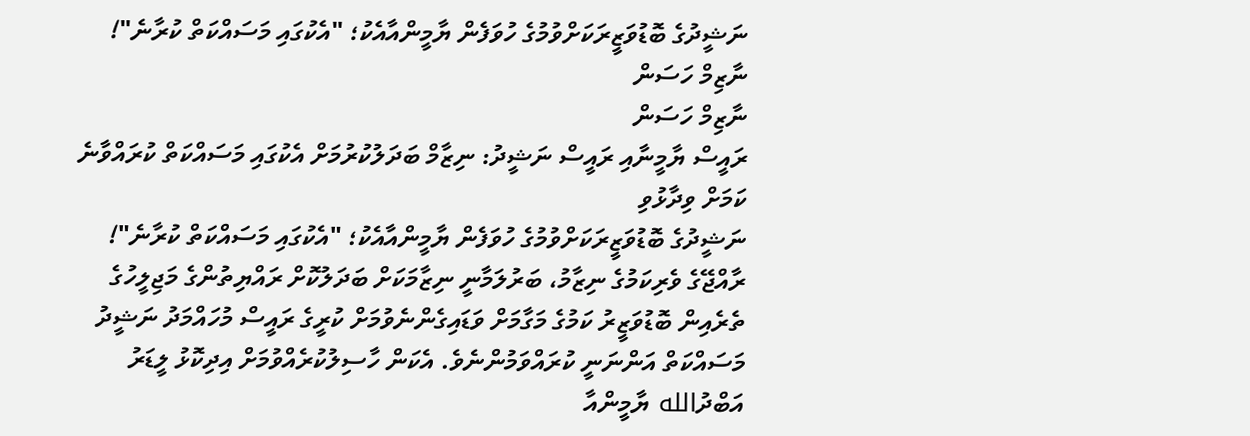ނަޝީދުގެ ބޮޑުވަޒީރަކަށްވުމުގެ ހުވަފެން ޔާމީންއާއެކު؛ "އެކުގައި މަސައްކަތް ކުރާނެ"!
ނާޒިމް ހަސަން
ނާޒިމް ހަސަން
ރައީސް ޔާމީނާއި ރައީސް ނަޝީދު: ނިޒާމް ބަދަލުކުރުމަށް އެކުގައި މަސައްކަތް ކުރައްވާނެ ކަމަށް ވިދާޅުވި
ނަޝީދުގެ ބޮޑުވަޒީރަކަށްވުމުގެ ހުވަފެން ޔާމީންއާއެކު؛ "އެކުގައި މަސައްކަތް ކުރާނެ"!
ރާއްޖޭގެ ވެރިކަމުގެ ނިޒާމު، ބަރުލަމާނީ ނިޒާމަކަށް ބަދަލުކޮށް ރައްޔިތުންގެ މަޖިލީހުގެ ތެރެއިން ބޮޑުވަޒީރު ކަމުގެ މަގާމަށް ވަޑައިގެންނެވުމަށް ކުރީގެ ރައީސް މުހައްމަދު ނަޝީދު މަސައްކަތް އަންނަނީ ކުރައްވަމުންނެވެ. އެކަން ހާސިލުކުރެއްވުމަށް އިދިކޮޅު ލީޑަރު އަބްދުالله ޔާމީންއާ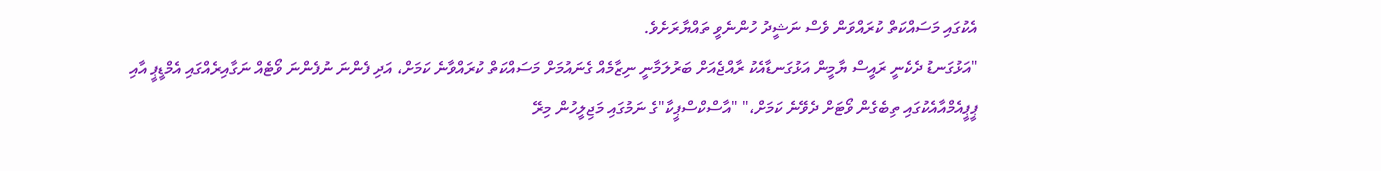އެކުގައި މަސައްކަތް ކުރައްވަން ވެސް ނަޝީދު ހުންނެވީ ތައްޔާރަށެވެ.
"އަޅުގަނޑު ދެކެނީ ރައީސް ޔާމީން އަޅުގަނޑާއެކު ރާއްޖެއަށް ބަރުލަމާނީ ނިޒާމެއް ގެނައުމަށް މަސައްކަތް ކުރައްވާނެ ކަމަށް، އަދި ފެންނަ ނުފެންނަ ވޯޓެއް ނަގާއިރެއްގައި އެމްޑީޕީ އާއި ޕީޕީއެމްއާއެކުގައި ތިބެގެން ވޯޓަށް ދެވޭނެ ކަމަށް،" "އާސްކްސްޕީކާ"ގެ ނަމުގައި މަޖިލީހުން މިރޭ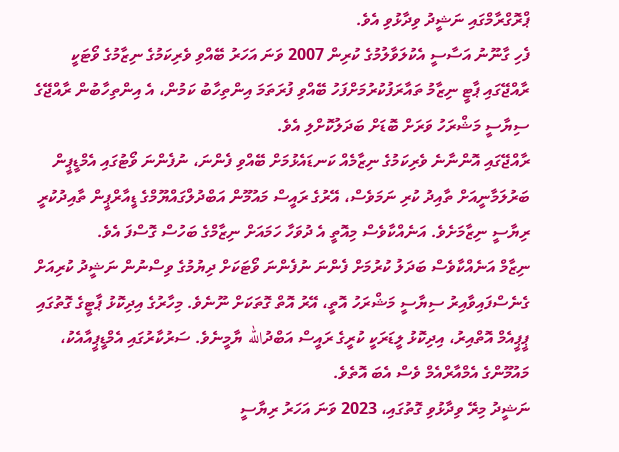ޕްރޮގްރާމްގައި ނަޝީދު ވިދާޅުވި އެވެ.
ފެހި ގާނޫނު އަސާސީ އެކުލަވާލުމުގެ ކުރިން 2007 ވަނަ އަހަރު ބޭއްވި ވެރިކަމުގެ ނިޒާމުގެ ވޯޓަކީ ރާއްޖޭގައި ޕާޓީ ނިޒާމު ތައާރަފުކުރުމަށްފަހު ބޭއްވި ފުރަތަމަ އިންތިހާބު ކަމުން، އެ އިންތިހާބުން ރާއްޖޭގެ ސިޔާސީ މަޝްރަހު ވަރަށް ބޮޑަށް ބަދަލުކޮށްލި އެވެ.
ރާއްޖޭގައި އޮންނާނެ ވެރިކަމުގެ ނިޒާމެއް ކަނޑައެޅުމަށް ބޭއްވި ފެންނަ، ނުފެންނަ ވޯޓުގައި އެމްޑީޕީން ބަރުލަމާނީއަށް ތާއިދު ކުރި ނަމަވެސް، އޭރުގެ ރައީސް މައުމޫން އަބްދުލްގައްޔޫމްގެ ޑީއާރްޕީން ތާއިދުކުރީ ރިޔާސީ ނިޒާމަށެވެ. އަނެއްކާވެސް މިއޮތީ އެ ދުވަހާ ހަމައަށް ނިޒާމްގެ ބަހުސް ގޮސްފަ އެވެ.
ނިޒާމް އަނެއްކާވެސް ބަދަލު ކުރުމަށް ފެންނަ ނުފެންނަ ވޯޓަކަށް ދިޔުމުގެ ވިސްނުން ނަޝީދު ކުރިއަށް ގެނެސްފައިވާއިރު ސިޔާސީ މަޝްރަހު އޮތީ، އޭރު އޮތް ގޮތަކަށް ނޫނެވެ. މިހާރުގެ އިދިކޮޅު ޕާޓީގެ ގޮތުގައި ޕީޕީއެމް އޮތްއިރު، އިދިކޮޅު ލީޑަރަކީ ކުރީގެ ރައީސް އަބްދުالله ޔާމީނެވެ. ސަރުކާރުގައި އެމްޑީޕީއާއެކު، މައުމޫންގެ އެމްއާރްއެމް ވެސް އެބަ އޮތެވެ.
ނަޝީދު މިރޭ ވިދާޅުވި ގޮތުގައި، 2023 ވަނަ އަހަރު ރިޔާސީ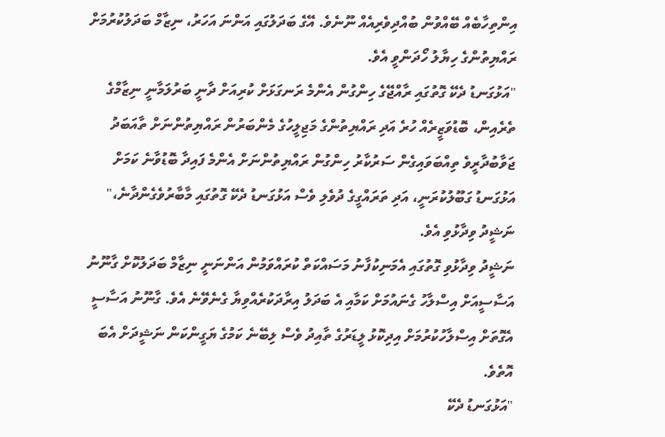އިންތިހާބެއް ބޭއްވުން ބުއްދިވެރިއެއް ނޫނެވެ. އޭގެ ބަދަލުގައި އަންނަ އަހަރު، ނިޒާމް ބަދަލުކުރުމަށް ރައްޔިތުންގެ ހިޔާލު ހޯދަންވީ އެވެ.
"އަޅުގަނޑު ދެކޭ ގޮތުގައި ރާއްޖޭގެ ހިންގުން އެންމެ ރަނގަޅަށް ކުރިއަށް ދާނީ ބަރުލަމާނީ ނިޒާމްގެ ތެރެއިން، ބޮޑުވަޒީރެއް ހުރެ އަދި ރައްޔިތުންގެ މަޖިލީހުގެ މެންބަރުން ރައްޔިތުންނަށް ތާއަބަދު ޖަވާބުދާރީވެ ތިއްބަވައިގެން ސަރުކާރު ހިންގުން ރައްޔިތުންނަށް އެންމެ ފައިދާ ބޮޑުވާނެ ކަމަށް އަޅުގަނޑު ގަބޫލުކުރަނީ، އަދި ތަރައްގީގެ ދުވެލި ވެސް އަޅުގަނޑު ދެކޭ ގޮތުގައި މާބާރުވެގެންދާނެ،" ނަޝީދު ވިދާޅުވި އެވެ.
ނަޝީދު ވިދާޅުވި ގޮތުގައި އެމަނިކުފާނު މަސައްކަތް ކުރައްވަމުން އަންނަނީ ނިޒާމް ބަދަލުކޮށް ގާނޫނު އަސާސީއަށް އިސްލާހު ގެނައުމަށް ކަމާއި އެ ބަދަލު އިރާދަކުރެއްވިޔާ ގެނެވޭނެ އެވެ. ގާނޫނު އަސާސީ އެގޮތަށް އިސްލާހުކުރުމަށް އިދިކޮޅު ލީޑަރުގެ ތާއިދު ވެސް ލިބޭނެ ކަމުގެ ޔަގީންކަން ނަޝީދަށް އެބަ އޮތެވެ.
"އަޅުގަނޑު ދެކޭ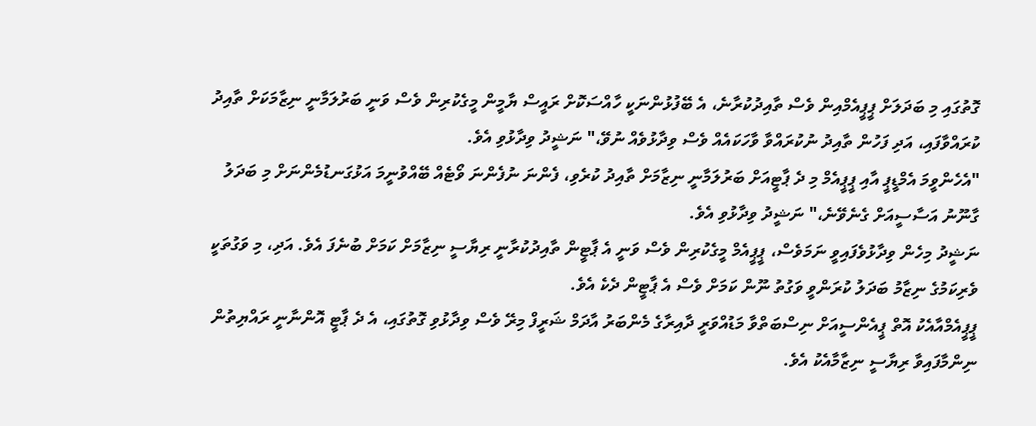ގޮތުގައި މި ބަދަލަށް ޕީޕީއެމްއިން ވެސް ތާއިދުކުރާނެ، އެ ބޭފުޅުންނަކީ ހާއްސަކޮށް ރައީސް ޔާމީން މީގެކުރިން ވެސް ވަނީ ބަރުލަމާނީ ނިޒާމަކަށް ތާއިދު ކުރައްވާފައި، އަދި ފަހުން ތާއިދު ނުކުރައްވާ ވާހަކައެއް ވެސް ވިދާޅުވެއް ނުވޭ،" ނަޝީދު ވިދާޅުވި އެވެ.
"އެހެންވީމަ އެމްޑީޕީ އާއި ޕީޕީއެމް މި ދެ ޕާޓީއަށް ބަރުލަމާނީ ނިޒާމަށް ތާއިދު ކުރެވި، ފެންނަ ނުފެންނަ ވޯޓެއް ބޭއްވުނީމަ އަޅުގަނޑުމެންނަށް މި ބަދަލު ގާނޫނު އަސާސީއަށް ގެނެވޭނެ،" ނަޝީދު ވިދާޅުވި އެވެ.
ނަޝީދު މިހެން ވިދާޅުވެފައިވީ ނަމަވެސް، ޕީޕީއެމް މީގެކުރިން ވެސް ވަނީ އެ ޕާޓީން ތާއިދުކުރާނީ ރިޔާސީ ނިޒާމަށް ކަމަށް ބުނެފަ އެވެ. އަދި، މި ވަގުތަކީ ވެރިކަމުގެ ނިޒާމު ބަދަލު ކުރަންވީ ވަގުތު ނޫން ކަމަށް ވެސް އެ ޕާޓީން ދެކެ އެވެ.
ޕީޕީއެމްއާއެކު އޮތް ޕީއެންސީއަށް ނިސްބަތްވާ މަޑުއްވަރީ ދާއިރާގެ މެންބަރު އާދަމް ޝަރީފް މިރޭ ވެސް ވިދާޅުވި ގޮތުގައި، އެ ދެ ޕާޓީ އޮންނާނީ ރައްޔިތުން ނިންމާފައިވާ ރިޔާސީ ނިޒާމާއެކު އެވެ.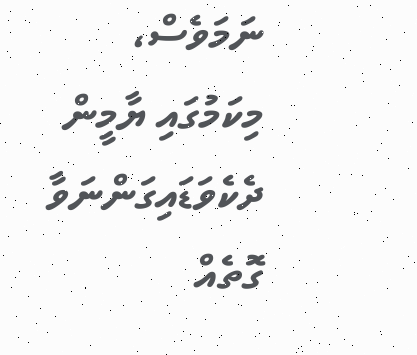ނަމަވެސް، މިކަމުގައި ޔާމީން ދެކެވަޑައިގަންނަވާ ގޮތެއް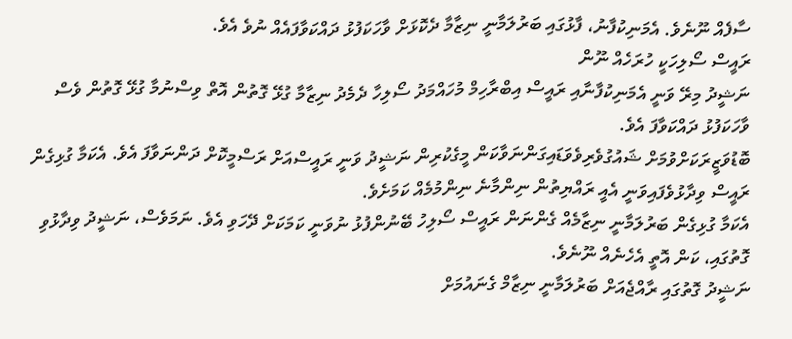ސާފެއް ނޫނެވެ. އެމަނިކުފާނު، ފާޅުގައި ބަރުލަމާނީ ނިޒާމާ ދެކޮޅަށް ވާހަކަފުޅު ދައްކަވާފައެއް ނުވެ އެވެ.
ރައީސް ސޯލިހަކީ ހުރަހެއް ނޫން
ނަޝީދު މިރޭ ވަނީ އެމަނިކުފާނާއި ރައީސް އިބްރާހިމް މުހައްމަދު ސޯލިހާ ދެމެދު ނިޒާމާ ގުޅޭ ގޮތުން އޮތް ވިސްނުމާ ގުޅޭ ގޮތުން ވެސް ވާހަކަފުޅު ދައްކަވާފަ އެވެ.
ބޮޑުވަޒީރަކަށްވުމަށް ޝައުގުވެރިވެވަޑައިގަންނަވާކަން މީގެކުރިން ނަޝީދު ވަނީ ރައީސްއަށް ރަސްމީކޮށް ދަންނަވާފަ އެވެ. އެކަމާ ގުޅިގެން ރައީސް ވިދާޅުވެފައިވަނީ އެއީ ރައްޔިތުން ނިންމާނެ ނިންމުމެއް ކަމަށެވެ.
އެކަމާ ގުޅިގެން ބަރުލަމާނީ ނިޒާމެއް ގެންނަން ރައީސް ސޯލިހު ބޭނުންފުޅު ނުވަނީ ކަމަކަށް ދޭހަވި އެވެ. ނަމަވެސް، ނަޝީދު ވިދާޅުވި ގޮތުގައި، ކަން އޮތީ އެހެނެއް ނޫނެވެ.
ނަޝީދު ގޮތުގައި ރާއްޖެއަށް ބަރުލަމާނީ ނިޒާމް ގެނައުމަށް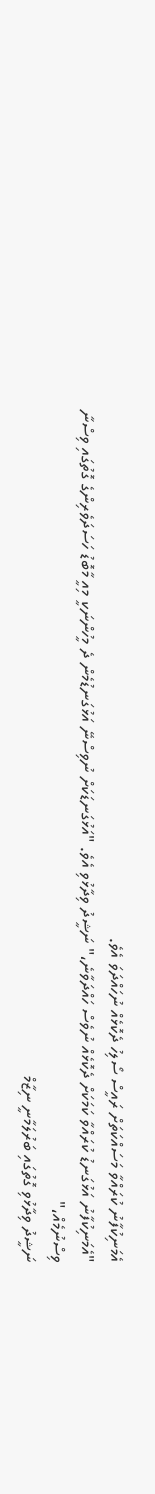އެމަނިކުފާނު ކުރައްވާ މަސައްކަތަށް ރައީސް ސޯލިހު ދެކޮޅެއް ނުހައްދަވަ އެވެ.
"އެމަނިކުފާނު އަޅުގަނޑު ކުރައްވާ ކަމަކަށް ދެކޮޅެއް ނުވެސް ހައްދަވާނެ،" ނަޝީދު ވިދާޅުވި އެވެ. "އަޅުގަނޑަކަށް ނުވިސްނޭ އަޅުގަނޑުމެން ދެ މީހުންނަކީ މިއީ މާބޮޑު ހަސަދަވެރިންގެ ގޮތުގައި ވިސްނާ ވިސްނުމެއް،"
ނަޝީދު ވިދާޅުވި ގޮތުގައި ބަރުލަމާނީ ނިޒާމް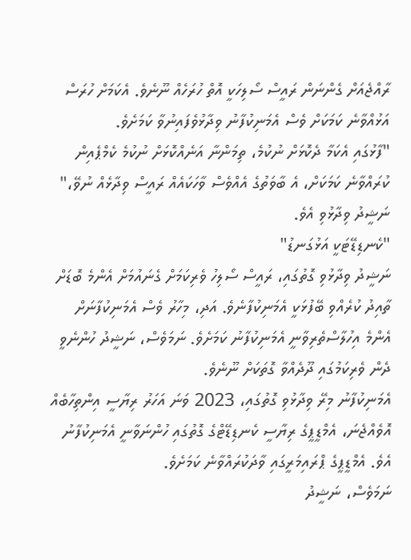ރާއްޖެއަށް ގެންނަން ރައީސް ސޯލިހަކީ އޮތް ހުރަހެއް ނޫނެވެ. އެކަމަށް ހުރަސް އަޅުއްވާނެ ކަމަކަށް ވެސް އެމަނިކުފާނު ވިދާޅުވެފައިނުވާ ކަމަށެވެ.
"ފާޅުގައި އެކަމާ ދެކޮޅަށް ނުކުމެ، ތިމަންނާ އަނެއްކޮޅަށް ނުކުމެ ކެމްޕެއިން ކުރައްވާނެ ކަމަކަށް، އެ ބާވަތުގެ އެއްވެސް ވާހަކައެއް ރައީސް ވިދާޅެއް ނުވޭ،" ނަޝީދު ވިދާޅުވި އެވެ.
"ކެނޑިޑޭޓަކީ އަޅުގަނޑު"
ނަޝީދު ވިދާޅުވި ގޮތުގައި، ރައީސް ސޯލިހު ވެރިކަމަށް ގެނައުމަށް އެންމެ ބޮޑަށް ތާއިދު ކުރެއްވި ބޭފުޅަކީ އެމަނިކުފާނެވެ. އަދި، މިހާރު ވެސް އެމަނިކުފާނަށް އެންމެ އިހުލާސްތެރިވާނީ އެމަނިކުފާނު ކަމަށެވެ. ނަމަވެސް، ނަޝީދު ހުންނެވީ ދެން ވެރިކަމުގައި ދޫދެއްވާ ގޮތަކަށް ނޫނެވެ.
އެމަނިކުފާނު މިރޭ ވިދާޅުވި ގޮތުގައި، 2023 ވަނަ އަހަރު ރިޔާސީ އިންތިހާބެއް އޮވެއްޖެނަ، އެމްޑީޕީގެ ރިޔާސީ ކެނޑިޑޭޓްގެ ގޮތުގައި ހުންނަވާނީ އެމަނިކުފާނު އެވެ. އެމްޑީޕީގެ ޕްރައިމަރީގައި ވާދަކުރައްވާނެ ކަމަށެވެ.
ނަމަވެސް، ނަޝީދު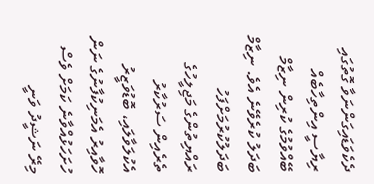ދެކެވަޑައިގަންނަވާ ގޮތުގައި ރިޔާސީ އިންތިހާބެއް ބޭއްވުމުގެ ކުރިން ނިޒާމް ބަދަލު ކުރެވޭނެ އެވެ. ނިޒާމް ބަދަލުކުރުމަށްފަހު ރައްޔިތުންގެ މަޖިލީހުގެ ތެރެއިން ސަރުކާރު އެކުލަވާލައި، ބޮޑުވަޒީރު ހޮވާއިރު އެމަނިކުފާނުގެ ނަން ހުށަހަޅުއްވާނެ ކަމަށް ވެސް މިރޭ ނަޝީދު ވަނީ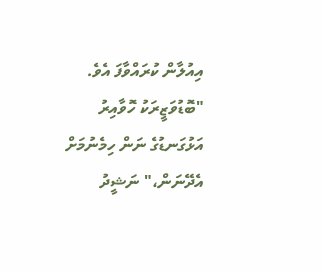އިއުލާން ކުރައްވާފަ އެވެ.
"ބޮޑުވަޒީރަކު ހޮވާއިރު އަޅުގަނޑުގެ ނަން ހިމެނުމަށް އެދޭނަން،" ނަޝީދު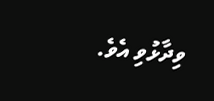ވިދާޅުވި އެވެ.